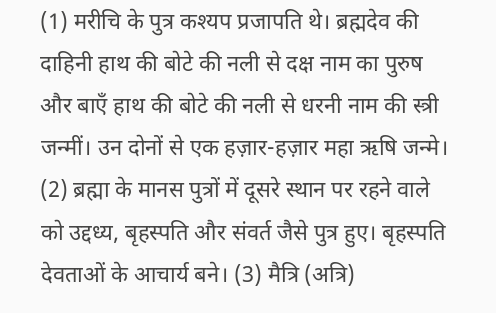(1) मरीचि के पुत्र कश्यप प्रजापति थे। ब्रह्मदेव की दाहिनी हाथ की बोटे की नली से दक्ष नाम का पुरुष और बाएँ हाथ की बोटे की नली से धरनी नाम की स्त्री जन्मीं। उन दोनों से एक हज़ार-हज़ार महा ऋषि जन्मे। (2) ब्रह्मा के मानस पुत्रों में दूसरे स्थान पर रहने वाले को उद्दध्य, बृहस्पति और संवर्त जैसे पुत्र हुए। बृहस्पति देवताओं के आचार्य बने। (3) मैत्रि (अत्रि)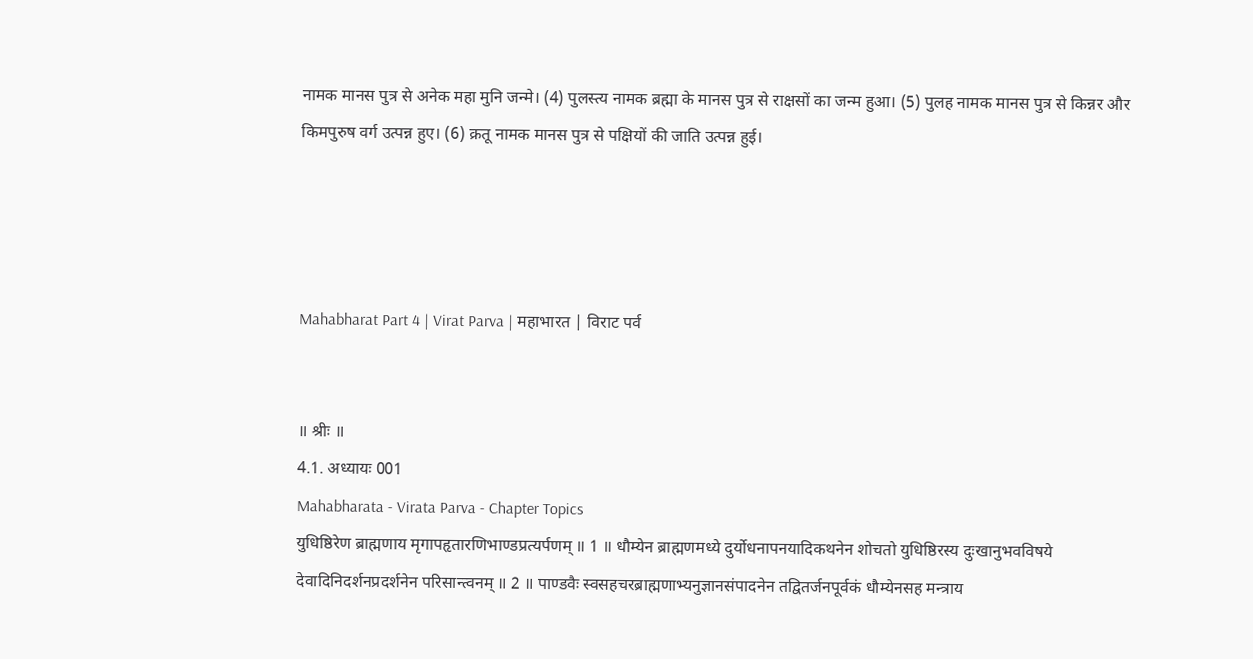नामक मानस पुत्र से अनेक महा मुनि जन्मे। (4) पुलस्त्य नामक ब्रह्मा के मानस पुत्र से राक्षसों का जन्म हुआ। (5) पुलह नामक मानस पुत्र से किन्नर और किमपुरुष वर्ग उत्पन्न हुए। (6) क्रतू नामक मानस पुत्र से पक्षियों की जाति उत्पन्न हुई।




Mahabharat Part 4 | Virat Parva | महाभारत | विराट पर्व


॥ श्रीः ॥
4.1. अध्यायः 001
Mahabharata - Virata Parva - Chapter Topics
युधिष्ठिरेण ब्राह्मणाय मृगापहृतारणिभाण्डप्रत्यर्पणम् ॥ 1 ॥ धौम्येन ब्राह्मणमध्ये दुर्योधनापनयादिकथनेन शोचतो युधिष्ठिरस्य दुःखानुभवविषये देवादिनिदर्शनप्रदर्शनेन परिसान्त्वनम् ॥ 2 ॥ पाण्डवैः स्वसहचरब्राह्मणाभ्यनुज्ञानसंपादनेन तद्वितर्जनपूर्वकं धौम्येनसह मन्त्राय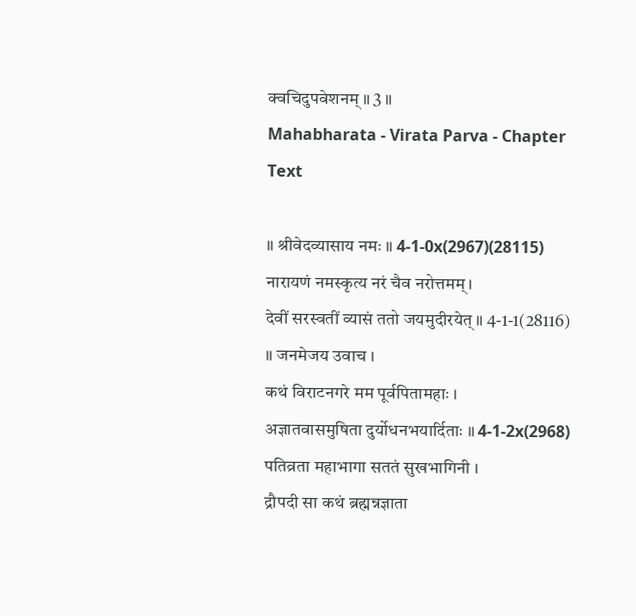क्वचिदुपवेशनम् ॥ 3 ॥
Mahabharata - Virata Parva - Chapter Text

॥ श्रीवेदव्यासाय नमः ॥ 4-1-0x(2967)(28115)
नारायणं नमस्कृत्य नरं चैव नरोत्तमम्।
देवीं सरस्वतीं व्यासं ततो जयमुदीरयेत् ॥ 4-1-1(28116)
॥ जनमेजय उवाच ।
कथं विराटनगरे मम पूर्वपितामहाः ।
अज्ञातवासमुषिता दुर्योधनभयार्दिताः ॥ 4-1-2x(2968)
पतिव्रता महाभागा सततं सुखभागिनी ।
द्रौपदी सा कथं ब्रह्मन्नज्ञाता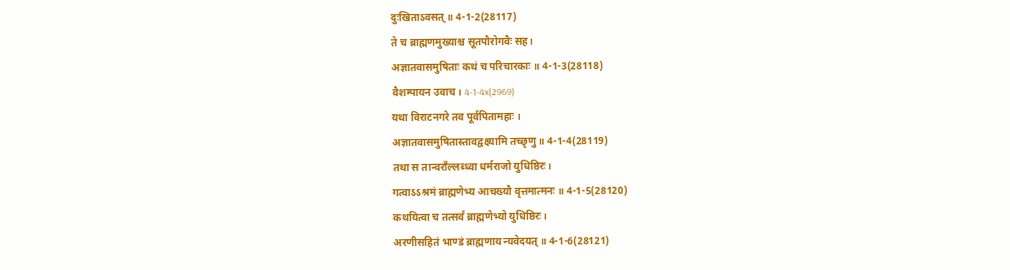दुःखिताऽवसत् ॥ 4-1-2(28117)
ते च ब्राह्मणमुख्याश्च सूतपौरोगवैः सह।
अज्ञातवासमुषिताः कथं च परिचारकाः ॥ 4-1-3(28118)
वैशम्पायन उवाच। 4-1-4x(2969)
यथा विराटनगरे तव पूर्वपितामहाः ।
अज्ञातवासमुषितास्तावद्वक्ष्यामि तच्छृणु ॥ 4-1-4(28119)
तथा स तान्वराँल्लब्ध्वा धर्मराजो युधिष्ठिरः।
गत्वाऽऽश्रमं ब्राह्मणेभ्य आचख्यौ वृत्तमात्मनः ॥ 4-1-5(28120)
कथयित्वा च तत्सर्वं ब्राह्मणेभ्यो युधिष्ठिरः।
अरणीसहितं भाण्डं ब्राह्मणाय न्यवेदयत् ॥ 4-1-6(28121)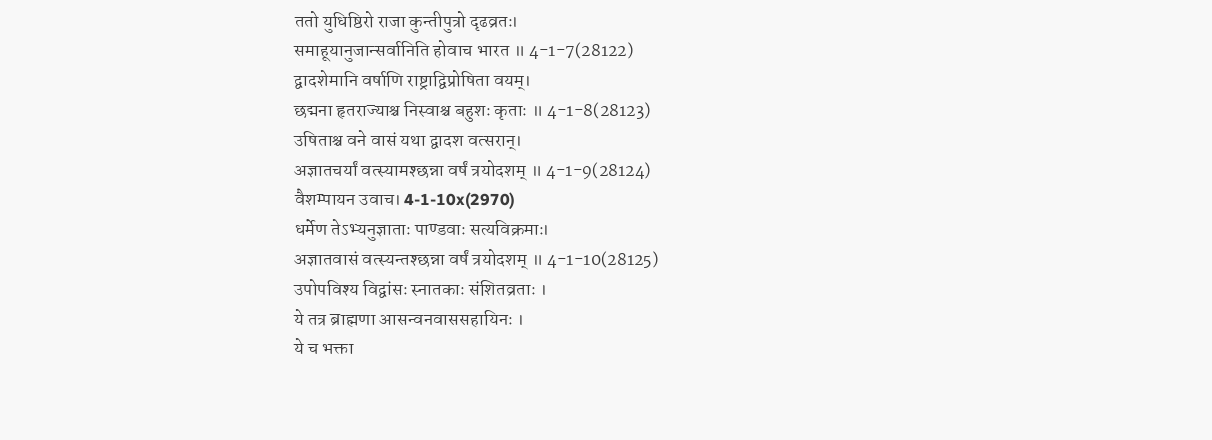ततो युधिष्ठिरो राजा कुन्तीपुत्रो दृढव्रतः।
समाहूयानुजान्सर्वानिति होवाच भारत ॥ 4-1-7(28122)
द्वादशेमानि वर्षाणि राष्ट्राद्विप्रोषिता वयम्।
छद्मना हृतराज्याश्च निस्वाश्च बहुशः कृताः ॥ 4-1-8(28123)
उषिताश्च वने वासं यथा द्वादश वत्सरान्।
अज्ञातचर्यां वत्स्यामश्छन्ना वर्षं त्रयोदशम् ॥ 4-1-9(28124)
वैशम्पायन उवाच। 4-1-10x(2970)
धर्मेण तेऽभ्यनुज्ञाताः पाण्डवाः सत्यविक्रमाः।
अज्ञातवासं वत्स्यन्तश्छन्ना वर्षं त्रयोदशम् ॥ 4-1-10(28125)
उपोपविश्य विद्वांसः स्नातकाः संशितव्रताः ।
ये तत्र ब्राह्मणा आसन्वनवाससहायिनः ।
ये च भक्ता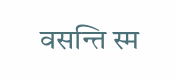वसन्ति स्म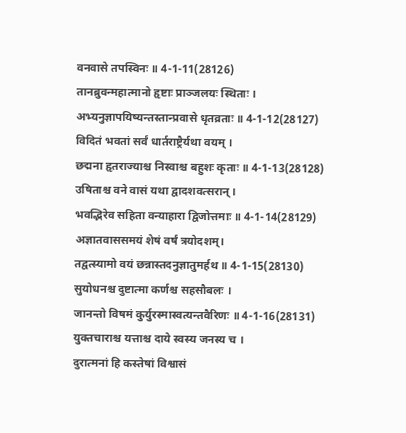वनवासे तपस्विनः ॥ 4-1-11(28126)
तानब्रुवन्महात्मानो हृष्टाः प्राञ्जलयः स्थिताः ।
अभ्यनुज्ञापयिष्यन्तस्तान्प्रवासे धृतव्रताः ॥ 4-1-12(28127)
विदितं भवतां सर्वं धार्तराष्ट्रैर्यथा वयम् ।
छद्मना हृतराज्याश्च निस्वाश्च बहुशः कृताः ॥ 4-1-13(28128)
उषिताश्च वने वासं यथा द्वादशवत्सरान् ।
भवद्भिरेव सहिता वन्याहारा द्विजोत्तमाः ॥ 4-1-14(28129)
अज्ञातवाससमयं शेषं वर्षं त्रयोदशम्।
तद्वत्स्यामो वयं छन्नास्तदनुज्ञातुमर्हथ ॥ 4-1-15(28130)
सुयोधनश्च दुष्टात्मा कर्णश्च सहसौबलः ।
जानन्तो विषमं कुर्युरस्मास्वत्यन्तवैरिणः ॥ 4-1-16(28131)
युक्तचाराश्च यत्ताश्च दाये स्वस्य जनस्य च ।
दुरात्मनां हि कस्तेषां विश्वासं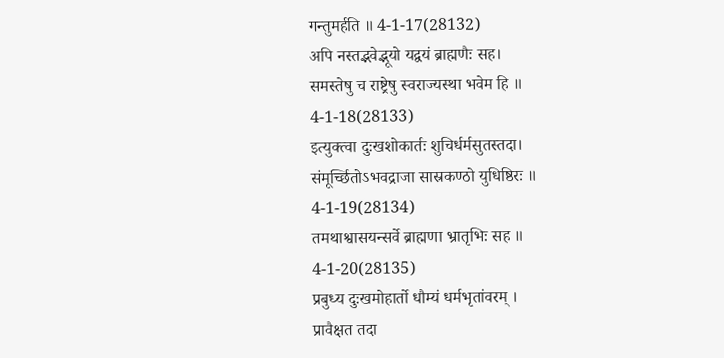गन्तुमर्हति ॥ 4-1-17(28132)
अपि नस्तद्भवेद्भूयो यद्वयं ब्राह्मणैः सह।
समस्तेषु च राष्ट्रेषु स्वराज्यस्था भवेम हि ॥ 4-1-18(28133)
इत्युक्त्वा दुःखशोकार्तः शुचिर्धर्मसुतस्तदा।
संमूर्च्छितोऽभवद्राजा सास्रकण्ठो युधिष्ठिरः ॥ 4-1-19(28134)
तमथाश्वासयन्सर्वे ब्राह्मणा भ्रातृभिः सह ॥ 4-1-20(28135)
प्रबुध्य दुःखमोहार्तो धौम्यं धर्मभृतांवरम् ।
प्रावैक्षत तदा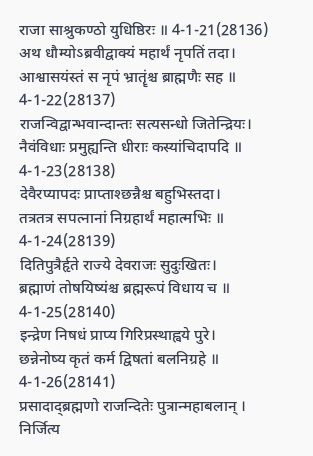राजा साश्रुकण्ठो युधिष्ठिरः ॥ 4-1-21(28136)
अथ धौम्योऽब्रवीद्वाक्यं महार्थं नृपतिं तदा।
आश्वासयंस्तं स नृपं भ्रातॄंश्च ब्राह्मणैः सह ॥ 4-1-22(28137)
राजन्विद्वान्भवान्दान्तः सत्यसन्धो जितेन्द्रियः।
नैवंविधाः प्रमुह्यन्ति धीराः कस्यांचिदापदि ॥ 4-1-23(28138)
देवैरप्यापदः प्राप्ताश्छन्नैश्च बहुभिस्तदा।
तत्रतत्र सपत्नानां निग्रहार्थं महात्मभिः ॥ 4-1-24(28139)
दितिपुत्रैर्हृते राज्ये देवराजः सुदुःखितः।
ब्रह्माणं तोषयिष्यंश्च ब्रह्मरूपं विधाय च ॥ 4-1-25(28140)
इन्द्रेण निषधं प्राप्य गिरिप्रस्थाह्वये पुरे।
छन्नेनोष्य कृतं कर्म द्विषतां बलनिग्रहे ॥ 4-1-26(28141)
प्रसादाद्ब्रह्मणो राजन्दितेः पुत्रान्महाबलान् ।
निर्जित्य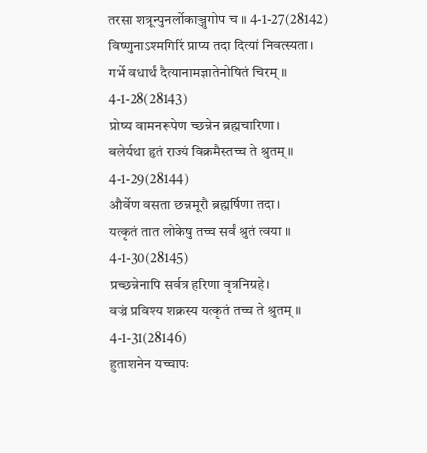तरसा शत्रून्पुनर्लोकाञ्जुगोप च ॥ 4-1-27(28142)
विष्णुनाऽश्मगिरिं प्राप्य तदा दित्यां निवत्स्यता।
गर्भे वधार्थं दैत्यानामज्ञातेनोषितं चिरम् ॥ 4-1-28(28143)
प्रोष्य वामनरूपेण च्छन्नेन ब्रह्मचारिणा।
बलेर्यथा हृतं राज्यं विक्रमैस्तच्च ते श्रुतम् ॥ 4-1-29(28144)
और्वेण वसता छन्नमूरौ ब्रह्मर्षिणा तदा।
यत्कृतं तात लोकेषु तच्च सर्वं श्रुतं त्वया ॥ 4-1-30(28145)
प्रच्छन्नेनापि सर्वत्र हरिणा वृत्रनिग्रहे।
वज्रं प्रविश्य शक्रस्य यत्कृतं तच्च ते श्रुतम् ॥ 4-1-31(28146)
हुताशनेन यच्चापः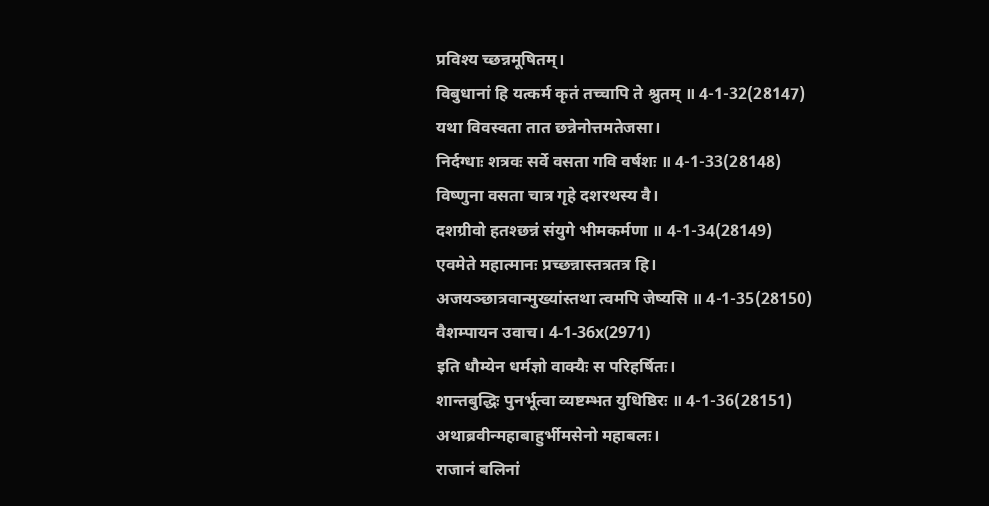प्रविश्य च्छन्नमूषितम्।
विबुधानां हि यत्कर्म कृतं तच्चापि ते श्रुतम् ॥ 4-1-32(28147)
यथा विवस्वता तात छन्नेनोत्तमतेजसा।
निर्दग्धाः शत्रवः सर्वे वसता गवि वर्षशः ॥ 4-1-33(28148)
विष्णुना वसता चात्र गृहे दशरथस्य वै।
दशग्रीवो हतश्छन्नं संयुगे भीमकर्मणा ॥ 4-1-34(28149)
एवमेते महात्मानः प्रच्छन्नास्तत्रतत्र हि।
अजयञ्छात्रवान्मुख्यांस्तथा त्वमपि जेष्यसि ॥ 4-1-35(28150)
वैशम्पायन उवाच। 4-1-36x(2971)
इति धौम्येन धर्मज्ञो वाक्यैः स परिहर्षितः।
शान्तबुद्धिः पुनर्भूत्वा व्यष्टम्भत युधिष्ठिरः ॥ 4-1-36(28151)
अथाब्रवीन्महाबाहुर्भीमसेनो महाबलः।
राजानं बलिनां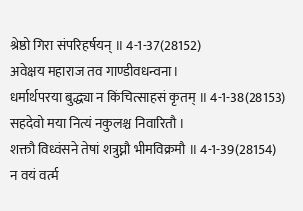श्रेष्ठो गिरा संपरिहर्षयन् ॥ 4-1-37(28152)
अवेक्षय महाराज तव गाण्डीवधन्वना।
धर्मार्थपरया बुद्ध्या न किंचित्साहसं कृतम् ॥ 4-1-38(28153)
सहदेवो मया नित्यं नकुलश्च निवारितौ ।
शक्तौ विध्वंसने तेषां शत्रुघ्नौ भीमविक्रमौ ॥ 4-1-39(28154)
न वयं वर्त्म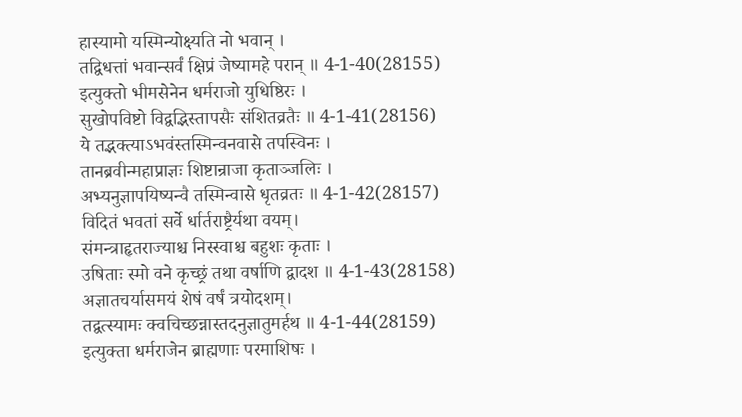हास्यामो यस्मिन्योक्ष्यति नो भवान् ।
तद्विधत्तां भवान्सर्वं क्षिप्रं जेष्यामहे परान् ॥ 4-1-40(28155)
इत्युक्तो भीमसेनेन धर्मराजो युधिष्ठिरः ।
सुखोपविष्टो विद्वद्भिस्तापसैः संशितव्रतैः ॥ 4-1-41(28156)
ये तद्भक्त्याऽभवंस्तस्मिन्वनवासे तपस्विनः ।
तानब्रवीन्महाप्राज्ञः शिष्टान्राजा कृताञ्जलिः ।
अभ्यनुज्ञापयिष्यन्वै तस्मिन्वासे धृतव्रतः ॥ 4-1-42(28157)
विदितं भवतां सर्वे र्धार्तराष्ट्रैर्यथा वयम्।
संमन्त्राहृतराज्याश्च निस्स्वाश्च बहुशः कृताः ।
उषिताः स्मो वने कृच्छ्रं तथा वर्षाणि द्वादश ॥ 4-1-43(28158)
अज्ञातचर्यासमयं शेषं वर्षं त्रयोदशम्।
तद्वत्स्यामः क्वचिच्छन्नास्तदनुज्ञातुमर्हथ ॥ 4-1-44(28159)
इत्युक्ता धर्मराजेन ब्राह्मणाः परमाशिषः ।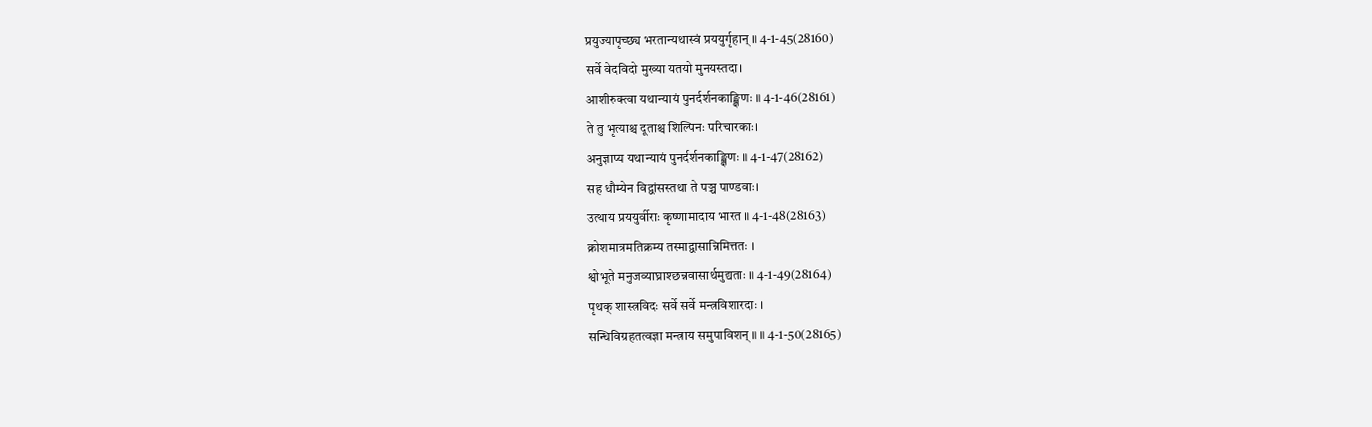प्रयुज्यापृच्छ्य भरतान्यथास्वं प्रययुर्गृहान् ॥ 4-1-45(28160)
सर्वे वेदविदो मुख्या यतयो मुनयस्तदा।
आशीरुक्त्वा यथान्यायं पुनर्दर्शनकाङ्क्षिणः ॥ 4-1-46(28161)
ते तु भृत्याश्च दूताश्च शिल्पिनः परिचारकाः।
अनुज्ञाप्य यथान्यायं पुनर्दर्शनकाङ्क्षिणः ॥ 4-1-47(28162)
सह धौम्येन विद्वांसस्तथा ते पञ्च पाण्डवाः।
उत्थाय प्रययुर्वीराः कृष्णामादाय भारत ॥ 4-1-48(28163)
क्रोशमात्रमतिक्रम्य तस्माद्वासान्निमित्ततः ।
श्वोभूते मनुजव्याघ्राश्छन्नवासार्थमुद्यताः ॥ 4-1-49(28164)
पृथक् शास्त्रविदः सर्वे सर्वे मन्त्रविशारदाः ।
सन्धिविग्रहतत्वज्ञा मन्त्राय समुपाविशन् ॥ ॥ 4-1-50(28165)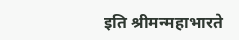इति श्रीमन्महाभारते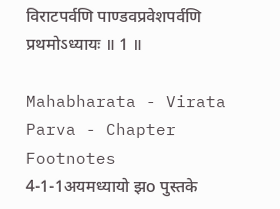विराटपर्वणि पाण्डवप्रवेशपर्वणि प्रथमोऽध्यायः ॥ 1 ॥

Mahabharata - Virata Parva - Chapter Footnotes
4-1-1अयमध्यायो झo पुस्तके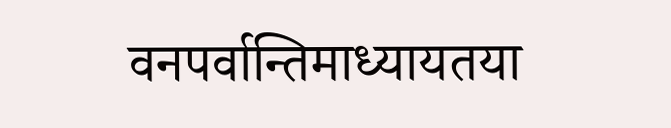वनपर्वान्तिमाध्यायतया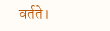वर्तते।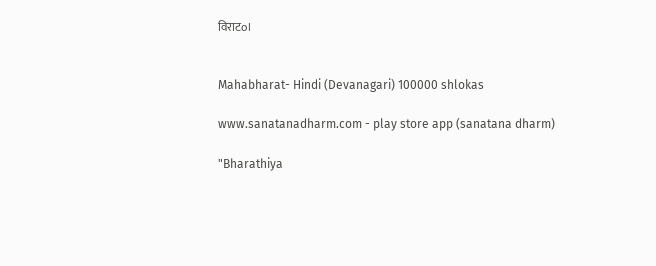विराटo।


Mahabharat- Hindi (Devanagari) 100000 shlokas

www.sanatanadharm.com - play store app (sanatana dharm)

"Bharathiya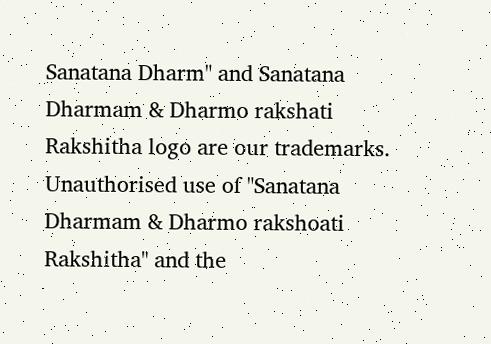Sanatana Dharm" and Sanatana Dharmam & Dharmo rakshati Rakshitha logo are our trademarks. Unauthorised use of "Sanatana Dharmam & Dharmo rakshoati Rakshitha" and the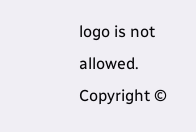logo is not allowed. Copyright ©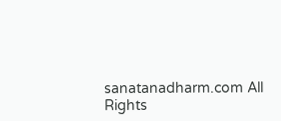sanatanadharm.com All Rights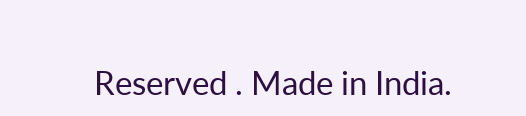Reserved . Made in India.